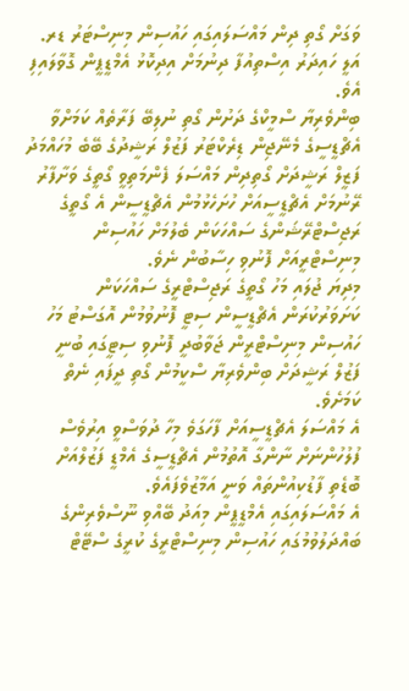ވަގަށް ގޯތި ދިން މައްސަލައިގައި ހައުސިން މިނިސްޓަރު ޑރ. އަލީ ހައިދަރު އިސްތިއުފާ ދިނުމަށް އިދިކޮޅު އެމްޑީޕީން ގޮވާލައިފި އެވެ.
ބިންވެރިޔާ ސްމީކްގެ ދަށުން ގޯތި ނުލިބޭ ފަރާތެއް ކަމަށްވާ އެޗްޑީސީގެ މެނޭޖިން ޑިރެކްޓަރު ފަޒުލް ރަޝީދުގެ ބޭބެ މުހައްމަދު ފަޒީލް ރަޝީދަށް ގޯތިދިން މައްސަލަ ފެންމަތިވީ ގޯތީގެ ވަށާފާރު ރޭނުމަށް އެޗްޑީސީއަށް ހުށަހެޅުމުން އެޗްޑީސީން އެ ގޯތީގެ ރަޖިސްޓްރޭޝަންގެ ސައްހަކަން ބެލުމަށް ހައުސިން މިނިސްޓްރީއަށް ފޮނުވި ހިސާބުން ނެވެ.
މިދިޔަ ޖުލައި މަހު ގޯތީގެ ރަޖިސްޓްރީގެ ސައްހަކަން ކަށަވަރުކުރަން އެޗްޑީސީން ސިޓީ ފޮނުވުމުން އޮގަސްޓު މަހު ހައުސިން މިނިސްޓްރީން ޖަވާބުދީ ފޮނުވި ސިޓީގައި ބުނީ ފަޒުލް ރަޝީދަށް ބިންވެރިޔާ ސްކީމުން ގޯތި ދީފައި ނެތް ކަމަށެވެ.
އެ މައްސަލަ އެޗްޑީސީއަށް ފާހަގަވެ މިހާ ދުވަސްވީ އިރުވެސް ފުލުހުންނަށް ނާންގާ އޮތުމުން އެޗްޑީސީގެ އެމްޑީ ފަޒުލްއަށް ބޮޑެތި ފާޑުކިއުންތައް ވަނީ އަމާޒުވެފައެވެ.
އެ މައްސަލައިގައި އެމްޑީޕީން މިއަދު ބޭއްވި ނޫސްވެރިންގެ ބައްދަލުވުމުގައި ހައުސިން މިނިސްޓްރީގެ ކުރީގެ ސްޓޭޓް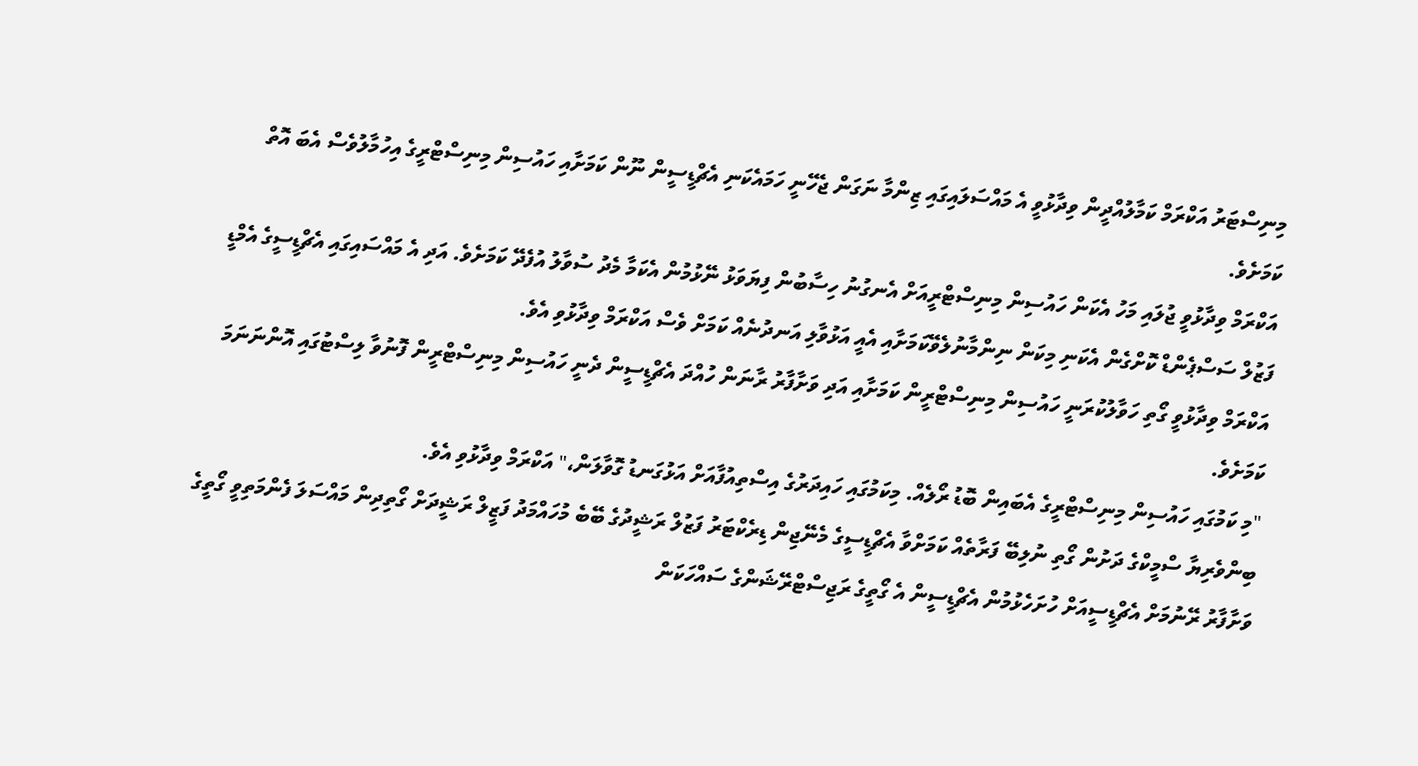މިނިސްޓަރު އަކްރަމް ކަމާލުއްދީން ވިދާޅުވީ އެ މައްސަލައިގައި ޒިންމާ ނަގަން ޖެހޭނީ ހަމައެކަނި އެޗްޑީސީން ނޫން ކަމަށާއި ހައުސިން މިނިސްޓްރީގެ އިހުމާލުވެސް އެބަ އޮތް ކަމަށެވެ.
އަކްރަމް ވިދާޅުވީ ޖުލައި މަހު އެކަން ހައުސިން މިނިސްޓްރީއަށް އެނގުނު ހިސާބުން ފިޔަވަޅު ނޭޅުމުން އެކަމާ މެދު ސުވާލު އުފެދޭ ކަމަށެވެ. އަދި އެ މައްސައިގައި އެޗްޑީސީގެ އެމްޑީ ފަޒުލް ސަސްޕެންޑް ކޮށްގެން އެކަނި މިކަން ނިންމާނުލެވޭކަމަށާއި އެއީ އަޅުވާލި އަނދުނެއް ކަމަށް ވެސް އަކްރަމް ވިދާޅުވި އެވެ.
އަކްރަމް ވިދާޅުވީ ގޯތި ހަވާލުކުރަނީ ހައުސިން މިނިސްޓްރީން ކަމަށާއި އަދި ވަށާފާރު ރާނަން ހުއްދަ އެޗްޑީސީން ދެނީ ހައުސިން މިނިސްޓްރީން ފޮނުވާ ލިސްޓުގައި އޮންނަނަމަ ކަމަށެވެ.
"މި ކަމުގައި ހައުސިން މިނިސްޓްރީގެ އެބައިން ބޮޑު ރޯލެއް. މިކަމުގައި ހައިދަރުގެ އިސްތިއުފާއަށް އަޅުގަނޑު ގޮވާލަން،" އަކްރަމް ވިދާޅުވި އެވެ.
ބިންވެރިޔާ ސްމީކްގެ ދަށުން ގޯތި ނުލިބޭ ފަރާތެއް ކަމަށްވާ އެޗްޑީސީގެ މެނޭޖިން ޑިރެކްޓަރު ފަޒުލް ރަޝީދުގެ ބޭބެ މުހައްމަދު ފަޒީލް ރަޝީދަށް ގޯތިދިން މައްސަލަ ފެންމަތިވީ ގޯތީގެ ވަށާފާރު ރޭނުމަށް އެޗްޑީސީއަށް ހުށަހެޅުމުން އެޗްޑީސީން އެ ގޯތީގެ ރަޖިސްޓްރޭޝަންގެ ސައްހަކަން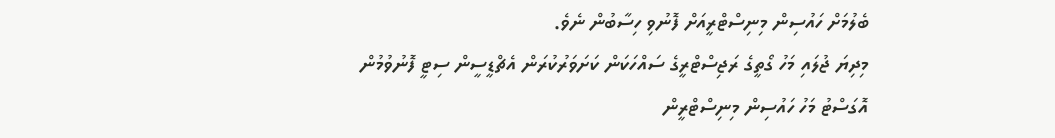ބެލުމަށް ހައުސިން މިނިސްޓްރީއަށް ފޮނުވި ހިސާބުން ނެވެ.
މިދިޔަ ޖުލައި މަހު ގޯތީގެ ރަޖިސްޓްރީގެ ސައްހަކަން ކަށަވަރުކުރަން އެޗްޑީސީން ސިޓީ ފޮނުވުމުން އޮގަސްޓު މަހު ހައުސިން މިނިސްޓްރީން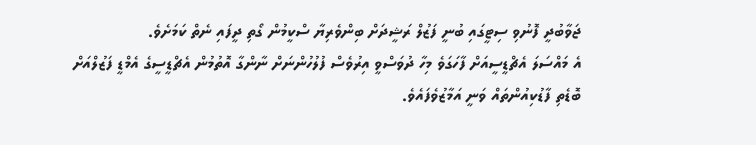ޖަވާބުދީ ފޮނުވި ސިޓީގައި ބުނީ ފަޒުލް ރަޝީދަށް ބިންވެރިޔާ ސްކީމުން ގޯތި ދީފައި ނެތް ކަމަށެވެ.
އެ މައްސަލަ އެޗްޑީސީއަށް ފާހަގަވެ މިހާ ދުވަސްވީ އިރުވެސް ފުލުހުންނަށް ނާންގާ އޮތުމުން އެޗްޑީސީގެ އެމްޑީ ފަޒުލްއަށް ބޮޑެތި ފާޑުކިއުންތައް ވަނީ އަމާޒުވެފައެވެ.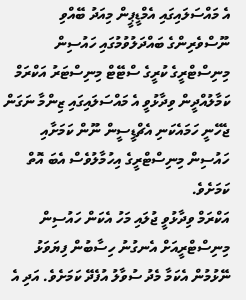އެ މައްސަލައިގައި އެމްޑީޕީން މިއަދު ބޭއްވި ނޫސްވެރިންގެ ބައްދަލުވުމުގައި ހައުސިން މިނިސްޓްރީގެ ކުރީގެ ސްޓޭޓް މިނިސްޓަރު އަކްރަމް ކަމާލުއްދީން ވިދާޅުވީ އެ މައްސަލައިގައި ޒިންމާ ނަގަން ޖެހޭނީ ހަމައެކަނި އެޗްޑީސީން ނޫން ކަމަށާއި ހައުސިން މިނިސްޓްރީގެ އިހުމާލުވެސް އެބަ އޮތް ކަމަށެވެ.
އަކްރަމް ވިދާޅުވީ ޖުލައި މަހު އެކަން ހައުސިން މިނިސްޓްރީއަށް އެނގުނު ހިސާބުން ފިޔަވަޅު ނޭޅުމުން އެކަމާ މެދު ސުވާލު އުފެދޭ ކަމަށެވެ. އަދި އެ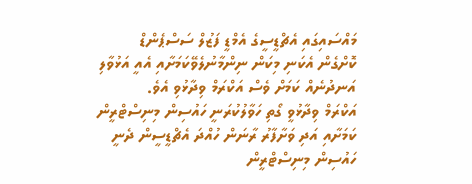މައްސައިގައި އެޗްޑީސީގެ އެމްޑީ ފަޒުލް ސަސްޕެންޑް ކޮށްގެން އެކަނި މިކަން ނިންމާނުލެވޭކަމަށާއި އެއީ އަޅުވާލި އަނދުނެއް ކަމަށް ވެސް އަކްރަމް ވިދާޅުވި އެވެ.
އަކްރަމް ވިދާޅުވީ ގޯތި ހަވާލުކުރަނީ ހައުސިން މިނިސްޓްރީން ކަމަށާއި އަދި ވަށާފާރު ރާނަން ހުއްދަ އެޗްޑީސީން ދެނީ ހައުސިން މިނިސްޓްރީން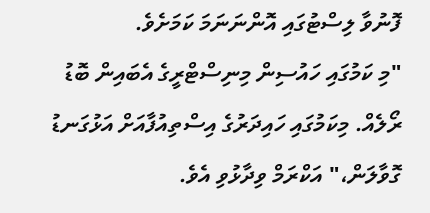ފޮނުވާ ލިސްޓުގައި އޮންނަނަމަ ކަމަށެވެ.
"މި ކަމުގައި ހައުސިން މިނިސްޓްރީގެ އެބައިން ބޮޑު ރޯލެއް. މިކަމުގައި ހައިދަރުގެ އިސްތިއުފާއަށް އަޅުގަނޑު ގޮވާލަން،" އަކްރަމް ވިދާޅުވި އެވެ.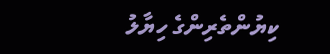ކިޔުންތެރިންގެ ހިޔާލު